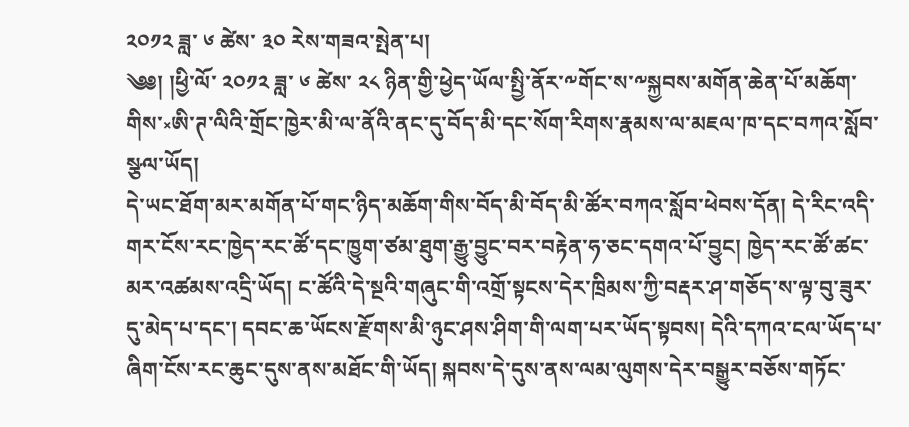༢༠༡༢ ཟླ་ ༦ ཚེས་ ༣༠ རེས་གཟའ་སྤེན་པ།
༄༅། །ཕྱི་ལོ་ ༢༠༡༢ ཟླ་ ༦ ཚེས་ ༢༨ ཉིན་གྱི་ཕྱེད་ཡོལ་སྤྱི་ནོར་༸གོང་ས་༸སྐྱབས་མགོན་ཆེན་པོ་མཆོག་གིས་༝ཨི་ཊ་ལིའི་གྲོང་ཁྱེར་མི་ལ་ནོའི་ནང་དུ་བོད་མི་དང་སོག་རིགས་རྣམས་ལ་མཇལ་ཁ་དང་བཀའ་སློབ་སྩལ་ཡོད།
དེ་ཡང་ཐོག་མར་མགོན་པོ་གང་ཉིད་མཆོག་གིས་བོད་མི་བོད་མི་ཚོར་བཀའ་སློབ་ཕེབས་དོན། དེ་རིང་འདི་གར་ངོས་རང་ཁྱེད་རང་ཚོ་དང་ཁྱུག་ཙམ་ཐུག་རྒྱུ་བྱུང་བར་བརྟེན་ཧ་ཅང་དགའ་པོ་བྱུང། ཁྱེད་རང་ཚོ་ཚང་མར་འཚམས་འདྲི་ཡོད། ང་ཚོའི་དེ་སྔའི་གཞུང་གི་འགྲོ་སྟངས་དེར་ཁྲིམས་ཀྱི་བརྡར་ཤ་གཅོད་ས་ལྟ་བུ་ཟུར་དུ་མེད་པ་དང་། དབང་ཆ་ཡོངས་རྫོགས་མི་ཉུང་ཤས་ཤིག་གི་ལག་པར་ཡོད་སྟབས། དེའི་དཀའ་ངལ་ཡོད་པ་ཞིག་ངོས་རང་ཆུང་དུས་ནས་མཐོང་གི་ཡོད། སྐབས་དེ་དུས་ནས་ལམ་ལུགས་དེར་བསྒྱུར་བཅོས་གཏོང་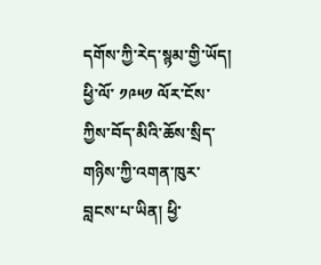དགོས་ཀྱི་རེད་སྙམ་གྱི་ཡོད། ཕྱི་ལོ་ ༡༩༥༡ ལོར་ངོས་ཀྱིས་བོད་མིའི་ཆོས་སྲིད་གཉིས་ཀྱི་འགན་ཁུར་བླངས་པ་ཡིན། ཕྱི་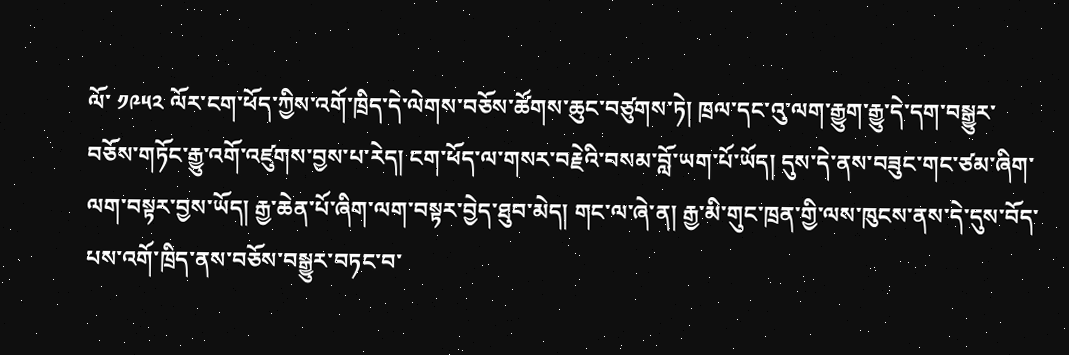ལོ་ ༡༩༥༢ ལོར་ངག་ཕོད་ཀྱིས་འགོ་ཁྲིད་དེ་ལེགས་བཅོས་ཚོགས་ཆུང་བཙུགས་ཏེ། ཁྲལ་དང་འུ་ལག་རྒྱུག་རྒྱུ་དེ་དག་བསྒྱུར་བཅོས་གཏོང་རྒྱུ་འགོ་འཛུགས་བྱས་པ་རེད། ངག་ཕོད་ལ་གསར་བརྗེའི་བསམ་བློ་ཡག་པོ་ཡོད། དུས་དེ་ནས་བཟུང་གང་ཙམ་ཞིག་ལག་བསྟར་བྱས་ཡོད། རྒྱ་ཆེན་པོ་ཞིག་ལག་བསྟར་བྱེད་ཐུབ་མེད། གང་ལ་ཞེ་ན། རྒྱ་མི་གུང་ཁྲན་གྱི་ལས་ཁུངས་ནས་དེ་དུས་བོད་པས་འགོ་ཁྲིད་ནས་བཅོས་བསྒྱུར་བཏང་བ་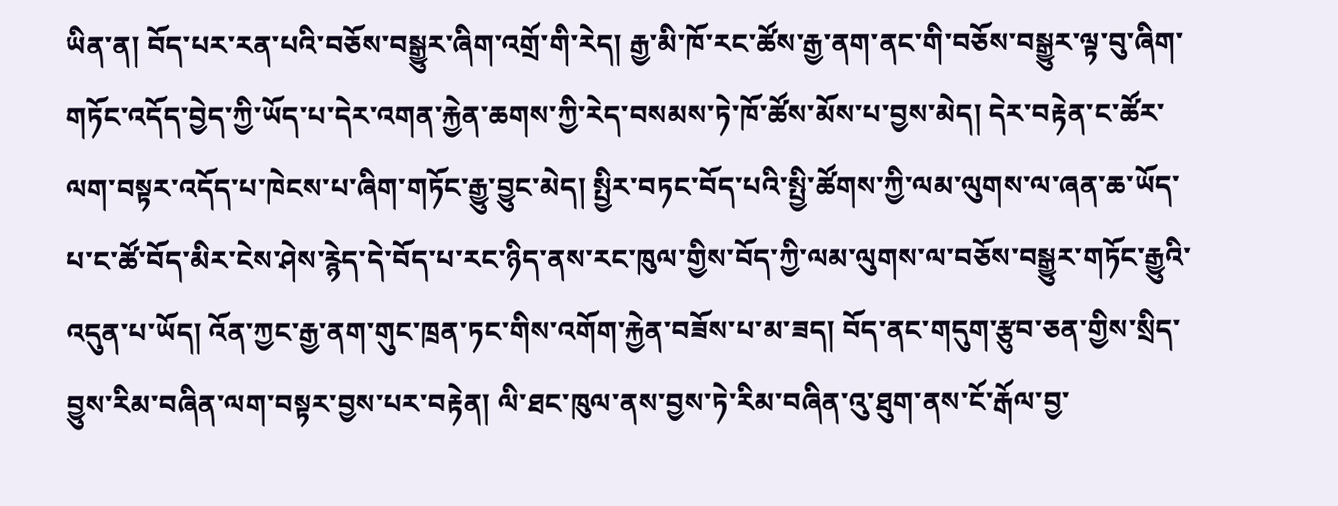ཡིན་ན། བོད་པར་རན་པའི་བཅོས་བསྒྱུར་ཞིག་འགྲོ་གི་རེད། རྒྱ་མི་ཁོ་རང་ཚོས་རྒྱ་ནག་ནང་གི་བཅོས་བསྒྱུར་ལྟ་བུ་ཞིག་གཏོང་འདོད་བྱེད་ཀྱི་ཡོད་པ་དེར་འགན་རྐྱེན་ཆགས་ཀྱི་རེད་བསམས་ཏེ་ཁོ་ཚོས་མོས་པ་བྱས་མེད། དེར་བརྟེན་ང་ཚོར་ལག་བསྟར་འདོད་པ་ཁེངས་པ་ཞིག་གཏོང་རྒྱུ་བྱུང་མེད། སྤྱིར་བཏང་བོད་པའི་སྤྱི་ཚོགས་ཀྱི་ལམ་ལུགས་ལ་ཞན་ཆ་ཡོད་པ་ང་ཚོ་བོད་མིར་ངེས་ཤེས་རྙེད་དེ་བོད་པ་རང་ཉིད་ནས་རང་ཁུལ་གྱིས་བོད་ཀྱི་ལམ་ལུགས་ལ་བཅོས་བསྒྱུར་གཏོང་རྒྱུའི་འདུན་པ་ཡོད། འོན་ཀྱང་རྒྱ་ནག་གུང་ཁྲན་ཏང་གིས་འགོག་རྐྱེན་བཟོས་པ་མ་ཟད། བོད་ནང་གདུག་རྩུབ་ཅན་གྱིས་སྲིད་བྱུས་རིམ་བཞིན་ལག་བསྟར་བྱས་པར་བརྟེན། ལི་ཐང་ཁུལ་ནས་བྱས་ཏེ་རིམ་བཞིན་འུ་ཐུག་ནས་ངོ་རྒོལ་བྱ་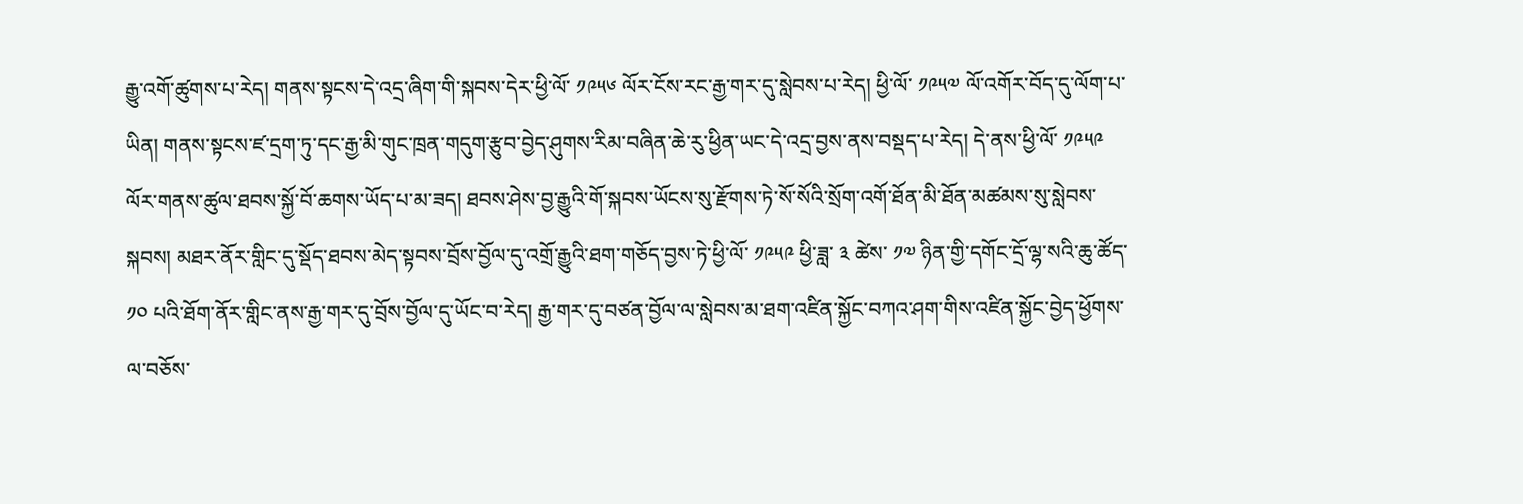རྒྱུ་འགོ་ཚུགས་པ་རེད། གནས་སྟངས་དེ་འདྲ་ཞིག་གི་སྐབས་དེར་ཕྱི་ལོ་ ༡༩༥༦ ལོར་ངོས་རང་རྒྱ་གར་དུ་སླེབས་པ་རེད། ཕྱི་ལོ་ ༡༩༥༧ ལོ་འགོར་བོད་དུ་ལོག་པ་ཡིན། གནས་སྟངས་ཛ་དྲག་ཏུ་དང་རྒྱ་མི་གུང་ཁྲན་གདུག་རྩུབ་བྱེད་ཤུགས་རིམ་བཞིན་ཆེ་རུ་ཕྱིན་ཡང་དེ་འདྲ་བྱས་ནས་བསྡད་པ་རེད། དེ་ནས་ཕྱི་ལོ་ ༡༩༥༩ ལོར་གནས་ཚུལ་ཐབས་སྐྱོ་བོ་ཆགས་ཡོད་པ་མ་ཟད། ཐབས་ཤེས་བྱ་རྒྱུའི་གོ་སྐབས་ཡོངས་སུ་རྫོགས་ཏེ་སོ་སོའི་སྲོག་འགོ་ཐོན་མི་ཐོན་མཚམས་སུ་སླེབས་སྐབས། མཐར་ནོར་གླིང་དུ་སྡོད་ཐབས་མེད་སྟབས་བྲོས་བྱོལ་དུ་འགྲོ་རྒྱུའི་ཐག་གཅོད་བྱས་ཏེ་ཕྱི་ལོ་ ༡༩༥༩ ཕྱི་ཟླ་ ༣ ཚེས་ ༡༧ ཉིན་གྱི་དགོང་དྲོ་ལྷ་སའི་ཆུ་ཚོད་ ༡༠ པའི་ཐོག་ནོར་གླིང་ནས་རྒྱ་གར་དུ་བྲོས་བྱོལ་དུ་ཡོང་བ་རེད། རྒྱ་གར་དུ་བཙན་བྱོལ་ལ་སླེབས་མ་ཐག་འཛིན་སྐྱོང་བཀའ་ཤག་གིས་འཛིན་སྐྱོང་བྱེད་ཕྱོགས་ལ་བཅོས་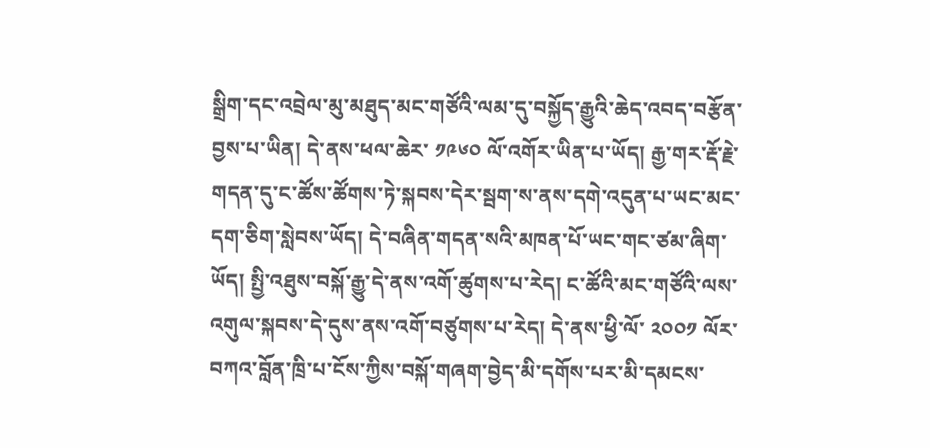སྒྲིག་དང་འབྲེལ་མུ་མཐུད་མང་གཙོའི་ལམ་དུ་བསྐྱོད་རྒྱུའི་ཆེད་འབད་བརྩོན་བྱས་པ་ཡིན། དེ་ནས་ཕལ་ཆེར་ ༡༩༦༠ ལོ་འགོར་ཡིན་པ་ཡོད། རྒྱ་གར་རྡོ་རྗེ་གདན་དུ་ང་ཚོས་ཚོགས་ཏེ་སྐབས་དེར་སྦག་ས་ནས་དགེ་འདུན་པ་ཡང་མང་དག་ཅིག་སླེབས་ཡོད། དེ་བཞིན་གདན་སའི་མཁན་པོ་ཡང་གང་ཙམ་ཞིག་ཡོད། སྤྱི་འཐུས་བསྐོ་རྒྱུ་དེ་ནས་འགོ་ཚུགས་པ་རེད། ང་ཚོའི་མང་གཙོའི་ལས་འགུལ་སྐབས་དེ་དུས་ནས་འགོ་བཙུགས་པ་རེད། དེ་ནས་ཕྱི་ལོ་ ༢༠༠༡ ལོར་བཀའ་བློན་ཁྲི་པ་ངོས་ཀྱིས་བསྐོ་གཞག་བྱེད་མི་དགོས་པར་མི་དམངས་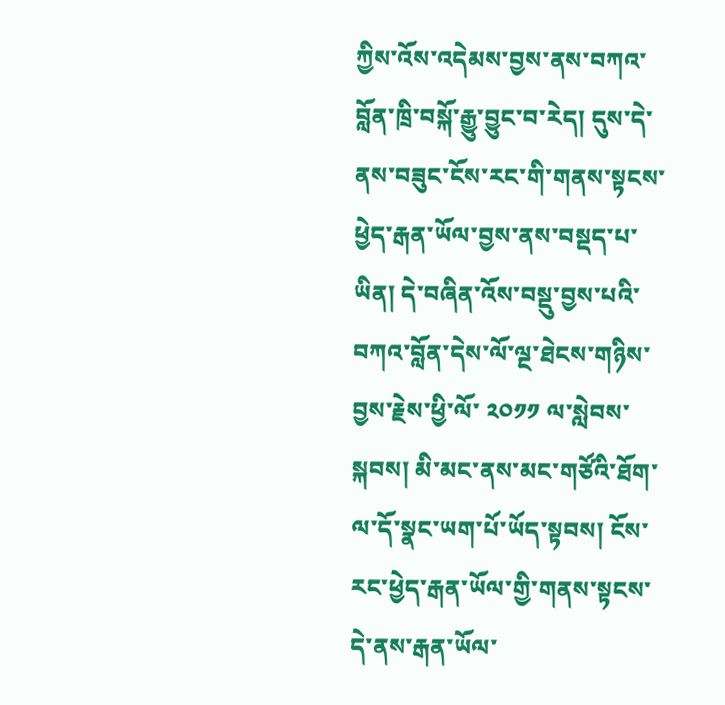ཀྱིས་འོས་འདེམས་བྱས་ནས་བཀའ་བློན་ཁྲི་བསྐོ་རྒྱུ་བྱུང་བ་རེད། དུས་དེ་ནས་བཟུང་ངོས་རང་གི་གནས་སྟངས་ཕྱེད་རྒན་ཡོལ་བྱས་ནས་བསྡད་པ་ཡིན། དེ་བཞིན་འོས་བསྡུ་བྱས་པའི་བཀའ་བློན་དེས་ལོ་ལྔ་ཐེངས་གཉིས་བྱས་རྗེས་ཕྱི་ལོ་ ༢༠༡༡ ལ་སླེབས་སྐབས། མི་མང་ནས་མང་གཙོའི་ཐོག་ལ་དོ་སྣང་ཡག་པོ་ཡོད་སྟབས། ངོས་རང་ཕྱེད་རྒན་ཡོལ་གྱི་གནས་སྟངས་དེ་ནས་རྒན་ཡོལ་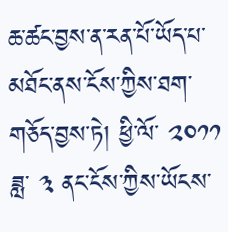ཆ་ཚང་བྱས་ན་རན་པོ་ཡོད་པ་མཐོང་ནས་ངོས་ཀྱིས་ཐག་གཅོད་བྱས་ཏེ། ཕྱི་ལོ་ ༢༠༡༡ ཟླ་ ༣ ནང་ངོས་ཀྱིས་ཡོངས་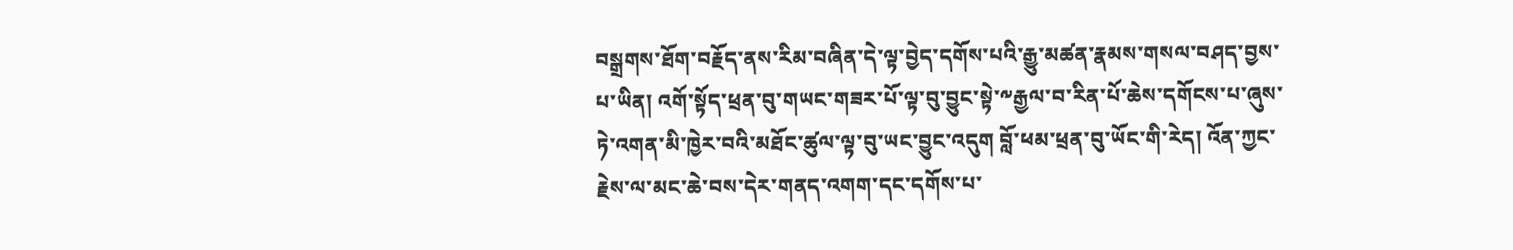བསྒྲགས་ཐོག་བརྗོད་ནས་རིམ་བཞིན་དེ་ལྟ་བྱེད་དགོས་པའི་རྒྱུ་མཚན་རྣམས་གསལ་བཤད་བྱས་པ་ཡིན། འགོ་སྟོད་ཕྲན་བུ་གཡང་གཟར་པོ་ལྟ་བུ་བྱུང་སྟེ་༸རྒྱལ་བ་རིན་པོ་ཆེས་དགོངས་པ་ཞུས་ཏེ་འགན་མི་ཁྱེར་བའི་མཐོང་ཚུལ་ལྟ་བུ་ཡང་བྱུང་འདུག བློ་ཕམ་ཕྲན་བུ་ཡོང་གི་རེད། འོན་ཀྱང་རྗེས་ལ་མང་ཆེ་བས་དེར་གནད་འགག་དང་དགོས་པ་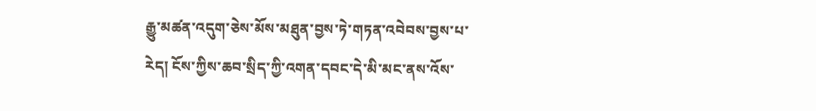རྒྱུ་མཚན་འདུག་ཅེས་མོས་མཐུན་བྱས་ཏེ་གཏན་འབེབས་བྱས་པ་རེད། ངོས་ཀྱིས་ཆབ་སྲིད་ཀྱི་འགན་དབང་དེ་མི་མང་ནས་འོས་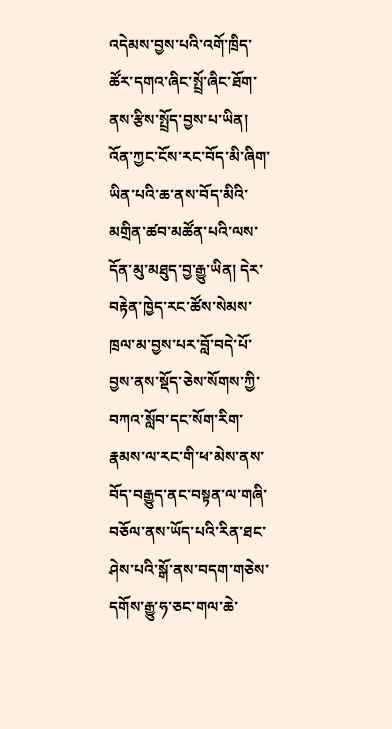འདེམས་བྱས་པའི་འགོ་ཁྲིད་ཚོར་དགའ་ཞིང་སྤྲོ་ཞིང་ཐོག་ནས་རྩིས་སྤྲོད་བྱས་པ་ཡིན། འོན་ཀྱང་ངོས་རང་བོད་མི་ཞིག་ཡིན་པའི་ཆ་ནས་བོད་མིའི་མགྲིན་ཚབ་མཚོན་པའི་ལས་དོན་མུ་མཐུད་བྱ་རྒྱུ་ཡིན། དེར་བརྟེན་ཁྱེད་རང་ཚོས་སེམས་ཁྲལ་མ་བྱས་པར་བློ་བདེ་པོ་བྱས་ནས་སྡོད་ཅེས་སོགས་ཀྱི་བཀའ་སློབ་དང་སོག་རིག་རྣམས་ལ་རང་གི་ཕ་མེས་ནས་བོད་བརྒྱུད་ནང་བསྟན་ལ་གཞི་བཅོལ་ནས་ཡོད་པའི་རིན་ཐང་ཤེས་པའི་སྒོ་ནས་བདག་གཅེས་དགོས་རྒྱུ་ཧ་ཅང་གལ་ཆེ་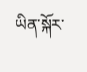ཡིན་སྐོར་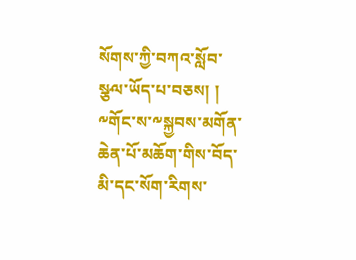སོགས་ཀྱི་བཀའ་སློབ་སྩལ་ཡོད་པ་བཅས། །
༸གོང་ས་༸སྐྱབས་མགོན་ཆེན་པོ་མཆོག་གིས་བོད་མི་དང་སོག་རིགས་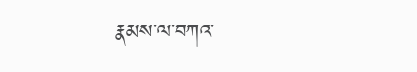རྣམས་ལ་བཀའ་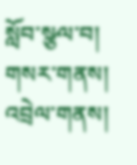སློབ་སྩལ་བ།
གསར་གནས།
འབྲེལ་གནས།